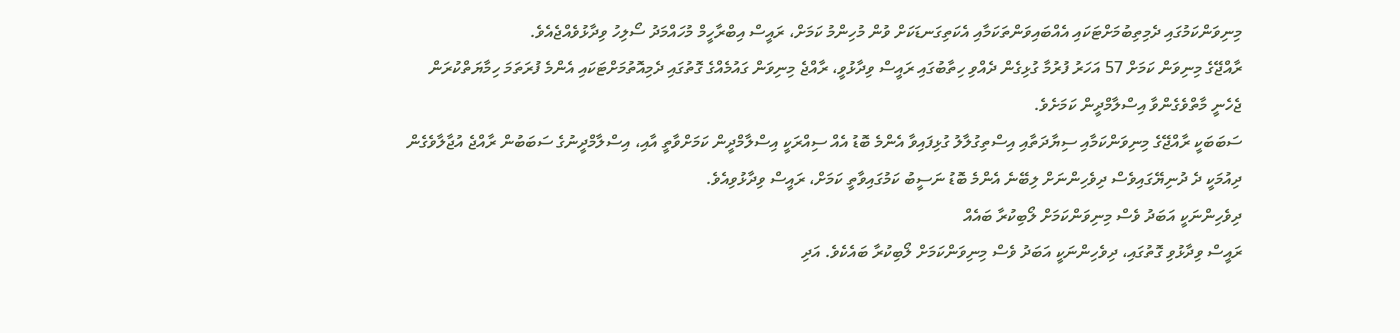މިނިވަންކަމުގައި ދެމިތިބުމަށްޓަކައި އެއްބައިވަންތަކަމާއި އެކަތިގަނޑަކަށް ވުން މުހިންމު ކަމަށް، ރައީސް އިބްރާހީމް މުހައްމަދު ސޯލިހު ވިދާޅުވެއްޖެއެވެ.
ރާއްޖޭގެ މިނިވަން ކަމަށް 57 އަހަރު ފުރުމާ ގުޅިގެން ދެއްވި ހިތާބުގައި ރައީސް ވިދާޅުވީ، ރާއްޖެ މިނިވަން ގައުމެއްގެ ގޮތުގައި ދެމިއޮތުމަށްޓަކައި އެންމެ ފުރަތަމަ ހިމާޔަތްކުރަން ޖެހެނީ މާތްވެގެންވާ އިސްލާމްދީން ކަމަށެވެ.
ސަބަބަކީ ރާއްޖޭގެ މިނިވަންކަމާއި ސިޔާދަތާއި އިސްތިގުލާލު ގުޅިފައިވާ އެންމެ ބޮޑު އެއް ސިއްރަކީ އިސްލާމްދީން ކަމަށްވާތީ އާއި، އިސްލާމްދީނުގެ ސަބަބުން ރާއްޖެ އުޖާލާވެގެން ދިއުމަކީ ދެ ދުނިޔޭގައިވެސް ދިވެހިންނަށް ލިބޭނެ އެންމެ ބޮޑު ނަސީބު ކަމުގައިވާތީ ކަމަށް، ރައީސް ވިދާޅުވިއެވެ.
ދިވެހިންނަކީ އަބަދު ވެސް މިނިވަންކަމަށް ލޯބިކުރާ ބައެއް
ރައީސް ވިދާޅުވި ގޮތުގައި، ދިވެހިންނަކީ އަބަދު ވެސް މިނިވަންކަމަށް ލޯބިކުރާ ބައެކެވެ. އަދި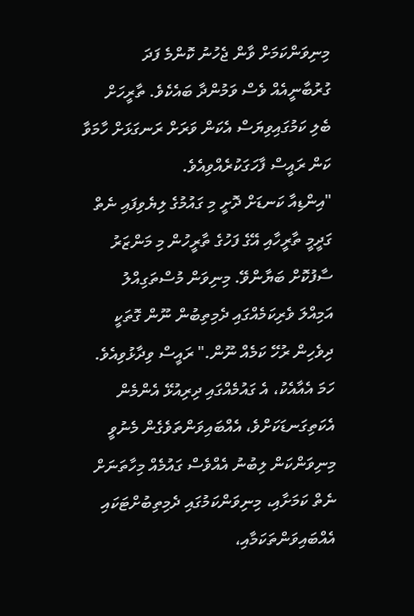މިނިވަންކަމަށް ވާން ޖެހުނު ކޮންމެ ފަދަ ގުރުބާނީއެއް ވެސް ވަމުންދާ ބައެކެވެ. ތާރީހަށް ބެލި ކަމުގައިވިޔަސް އެކަން ވަރަށް ރަނގަޅަށް ހާމަވާ ކަން ރައީސް ފާހަގަކުރެއްވިއެވެ.
"އިންޑިއާ ކަނޑަށް ދޮށީ މި ގައުމުގެ ލިޔެވިފައި ނެތް ގަދީމީ ތާރީހާއި އޭގެ ފަހުގެ ތާރީހުން މި މަންޒަރު ސާފުކޮށް ބަޔާންވޭ. މިނިވަން މުސްތަގިއްލު އަމިއްލަ ވެރިކަމެއްގައި ދެމިތިބުން ނޫން ގޮތަކީ ދިވެހިން ރުހޭ ކަމެއް ނޫން." ރައީސް ވިދާޅުވިއެވެ.
ހަމަ އެއާއެކު، އެ ގައުމެއްގައި ދިރިއުޅޭ އެންމެން އެކަތިގަނޑަކަށްވެ، އެއްބައިވަންތަވެގެން މެނުވީ މިނިވަންކަން ލިބުނު އެއްވެސް ގައުމެއް މިހާތަނަށް ނެތް ކަމަށާއި، މިނިވަންކަމުގައި ދެމިތިބުށްޓަކައި އެއްބައިވަންތަކަމާއި،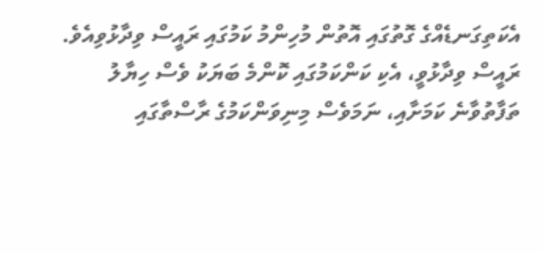އެކަތިގަނޑެއްގެ ގޮތުގައި އޮތުން މުހިންމު ކަމުގައި ރައީސް ވިދާޅުވިއެވެ.
ރައީސް ވިދާޅުވީ، އެކި ކަންކަމުގައި ކޮންމެ ބަޔަކު ވެސް ހިޔާލު ތަފާތުވާނެ ކަމަށާއި، ނަމަވެސް މިނިވަންކަމުގެ ރާސްތާގައި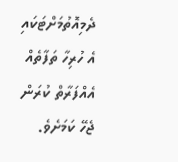ދެމިއޮތުމަށްޓަކައި އެ ހުރިހާ ތަފާތެއް އެއްފަރާތް ކުރަން ޖެހޭ ކަމަށެވެ.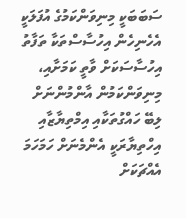ސަބަބަކީ މިނިވަންކަމުގެ އުފަލަކީ އެހެނިހެން އިހުސާސްތަކާ ތަފާތު އިހުސާސަކަށް ވާތީ ކަމަށާއި، މިނިވަންކަމުން އާންމުންނަށް ލިބޭ ހައްގުތަކާއި އިމްތިޔާޒާއި އިހްތިޔާރަކީ އެންމެނަށް ހަމަހަމަ އެއްޗަކަށް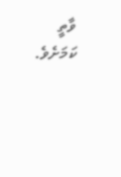ވާތީ ކަމަށެވެ.